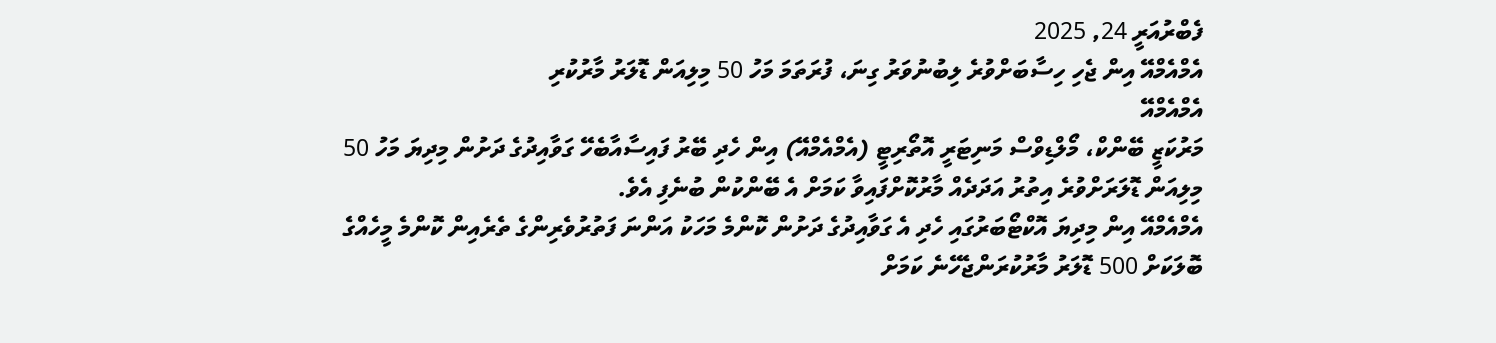ފެބްރުއަރީ 24, 2025
އެމްއެމްއޭ އިން ޖެހި ހިސާބަށްވުރެ ލިބުނުވަރު ގިނަ، ފުރަތަމަ މަހު 50 މިލިއަން ޑޮލަރު މާރުކުރި
އެމްއެމްއޭ
މަރުކަޒީ ބޭންކް، މޯލްޑިވްސް މަނިޓަރީ އޮތޯރިޓީ (އެމްއެމްއޭ) އިން ހެދި ބޭރު ފައިސާއާބެހޭ ގަވާއިދުގެ ދަށުން މިދިޔަ މަހު 50 މިލިއަން ޑޮލަރަށްވުރެ އިތުރު އަދަދެއް މާރުކޮށްފައިވާ ކަމަށް އެ ބޭންކުން ބުނެފި އެވެ.
އެމްއެމްއޭ އިން މިދިޔަ އޮކްޓޯބަރުގައި ހެދި އެ ގަވާއިދުގެ ދަށުން ކޮންމެ މަހަކު އަންނަ ފަތުރުވެރިންގެ ތެރެއިން ކޮންމެ މީހެއްގެ ބޮލަކަށް 500 ޑޮލަރު މާރުކުރަންޖެހޭނެ ކަމަށް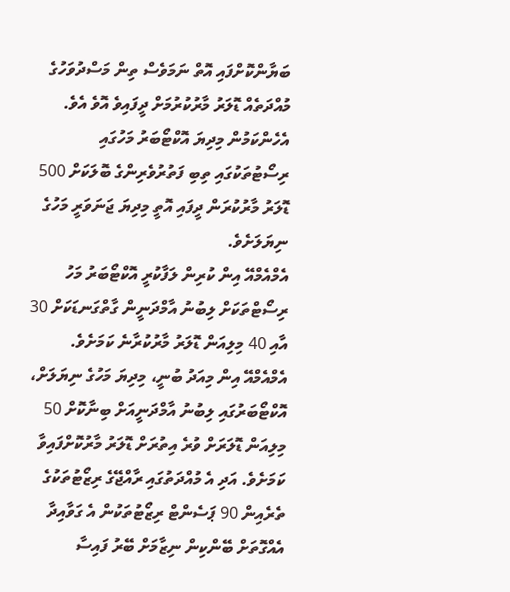ބަޔާންކޮށްފައި އޮތް ނަމަވެސް ތިން މަސްދުވަހުގެ މުއްދަތެއް ޑޮލަރު މާރުކުރުމަށް ދީފައިވެ އޮވެ އެވެ.
އެހެންކަމުން މިދިޔަ އޮކްޓޯބަރު މަހުގައި ރިސޯޓުތަކުގައި ތިބި ފަތުރުވެރިންގެ ބޮލަކަށް 500 ޑޮލަރު މާރުކުރަން ދީފައި އޮތީ މިދިޔަ ޖަނަވަރީ މަހުގެ ނިޔަލަށެވެ.
އެމްއެމްއޭ އިން ކުރިން ލަފާކުރީ އޮކްޓޯބަރު މަހު ރިސޯޓްތަކަށް ލިބުނު އާމްދަނީން ގާތްގަނޑަކަށް 30 އާއި 40 މިލިއަން ޑޮލަރު މާރުކުރާނެ ކަމަށެވެ.
އެމްއެމްއޭ އިން މިއަދު ބުނީ، މިދިޔަ މަހުގެ ނިޔަލަށް، އޮކްޓޯބަރުގައި ލިބުނު އާމްދަނީއަށް ބިނާކޮށް 50 މިލިއަން ޑޮލަރަށް ވުރެ އިތުރަށް ޑޮލަރު މާރުކޮށްފައިވާ ކަމަށެވެ. އަދި އެ މުއްދަތުގައި ރާއްޖޭގެ ރިޒޯޓުތަކުގެ ތެރެއިން 90 ޕަސެންޓް ރިޒޯޓުތަކުން އެ ގަވާއިދާ އެއްގޮތަށް ބޭންކިން ނިޒާމަށް ބޭރު ފައިސާ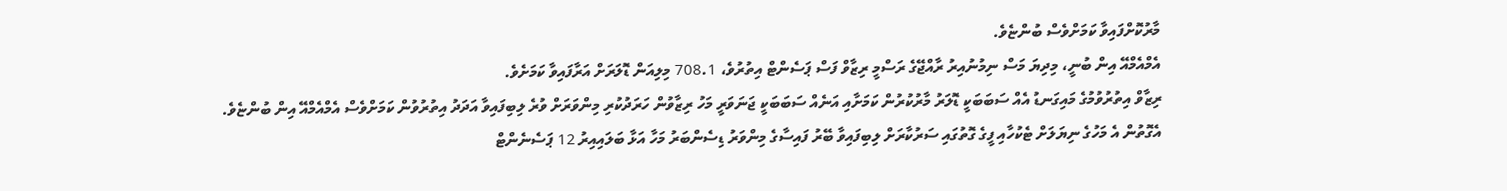މާރުކޮށްފައިވާ ކަމަށްވެސް ބުންޏެވެ.
އެމްއެމްއޭ އިން ބުނީ، މިދިޔަ މަސް ނިމުނުއިރު ރާއްޖޭގެ ރަސްމީ ރިޒާވް ފަސް ޕަސެންޓް އިތުރުވެ، 708.1 މިލިއަން ޑޮލަރަށް އަރާފައިވާ ކަމަށެވެ.
ރިޒާވް އިތުރުވުމުގެ މައިގަނޑު އެއް ސަބަބަކީ ޑޮލަރު މާރުކުރުން ކަމަށާއި އަނެއް ސަބަބަކީ ޖަނަވަރީ މަހު ރިޒާވުން ހަރަދުކުރި މިންވަރަށް ވުރެ ލިބިފައިވާ އަދަދު އިތުރުވުން ކަމަށްވެސް އެމްއެމްއޭ އިން ބުންޏެވެ.
އެގޮތުން އެ މަހުގެ ނިޔަލަށް ޓެކުހާއި ފީގެ ގޮތުގައި ސަރުކާރަށް ލިބިފައިވާ ބޭރު ފައިސާގެ މިންވަރު ޑިސެންބަރު މަހާ އަޅާ ބަލައިއިރު 12 ޕަސެނެންޓް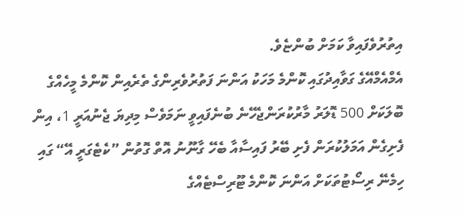އިތުރުވެފައިވާ ކަމަށް ބުންޏެވެ.
އެމްއެމްއޭގެ ގަވާއިދުގައި ކޮންމެ މަހަކު އަންނަ ފަތުރުވެރިންގެ ތެރެއިން ކޮންމެ މީހެއްގެ ބޮލަކަށް 500 ޑޮލަރު މާރުކުރަންޖެހޭނެ ބުނެފައިވީ ނަމަވެސް މިދިޔަ ޖެނުއަރީ 1، އިން ފެށިގެން އަމަލުކުރަން ފެށި ބޭރު ފައިސާއާ ބެހޭ ގާނޫނު އޮތް ގޮތުން ”ކެޓެގަރީ އޭ“ ގައި ހިމެނޭ ރިސޯޓުތަކަށް އަންނަ ކޮންމެ ޓޫރިސްޓެއްގެ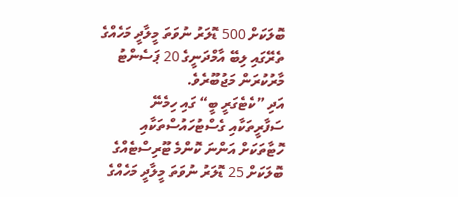ބޮލަކަށް 500 ޑޮލަރު ނުވަތަ މީލާދީ މަހެއްގެ ތެރޭގައި ލިބޭ އާމްދަނީގެ 20 ޕަސެންޓު މާރުކުރަން މަޖުބޫރެވެ.
އަދި ”ކެޓެގަރީ ބީ“ ގައި ހިމެނޭ ސަފާރީތަކާއި ގެސްޓުހައުސްތަކާއި ހޮޓާތަކަށް އަންނަ ކޮންމެ ޓޫރިސްޓެއްގެ ބޮލަކަށް 25 ޑޮލަރު ނުވަތަ މީލާދީ މަހެއްގެ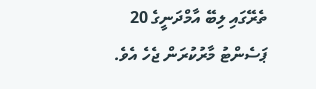ތެރޭގައި ލިބޭ އާމްދަނީގެ 20 ޕަސެންޓު މާރުކުރަން ޖެހެ އެވެ.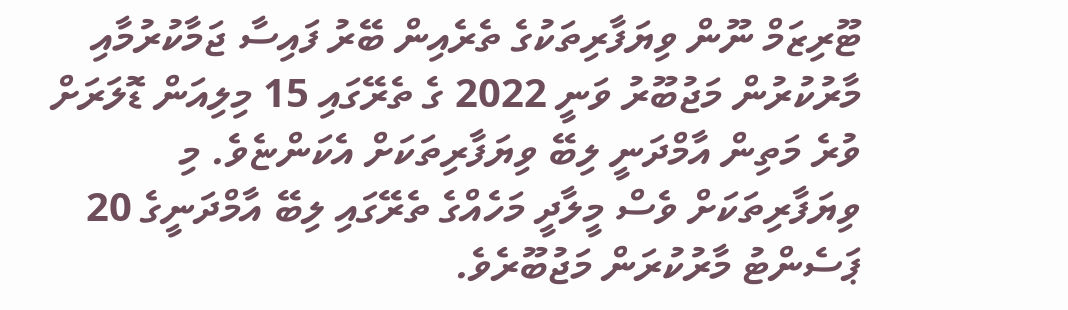ޓޫރިޒަމް ނޫން ވިޔަފާރިތަކުގެ ތެރެއިން ބޭރު ފައިސާ ޖަމާކުރުމާއި މާރުކުރުން މަޖުބޫރު ވަނީ 2022 ގެ ތެރޭގައި 15 މިލިއަން ޑޮލަރަށް ވުރެ މަތިން އާމްދަނީ ލިބޭ ވިޔަފާރިތަކަށް އެކަންޏެވެ. މި ވިޔަފާރިތަކަށް ވެސް މީލާދީ މަހެއްގެ ތެރޭގައި ލިބޭ އާމްދަނީގެ 20 ޕަސެންޓު މާރުކުރަން މަޖުބޫރެވެ.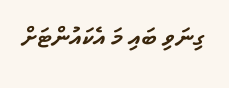ގިނަވި ބައި މަ އެކައުންޓަށް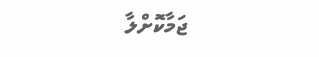ޖަމާކޮށްލާ